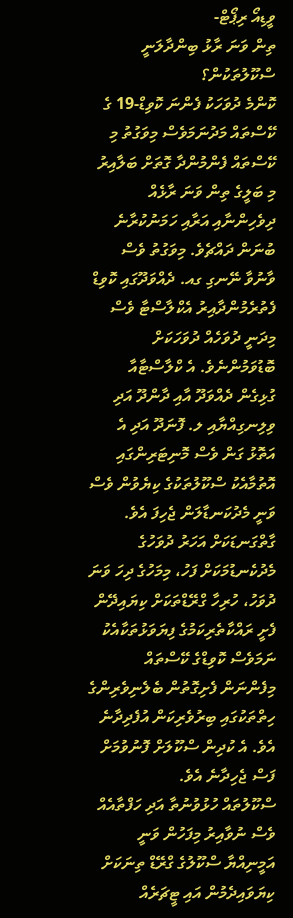ވީޑިއޯ ރިޕޯޓް-
ތިން ވަނަ ރާޅު ބިންދާލަނީ ސްކޫލުތަކުން؟
ކޮންމެ ދުވަހަކު ފެންނަ ކޮވިޑް-19 ގެ ކޭސްތައް މަދުނަމަވެސް މިވަގުތު މި ކޭސްތައް ފެންމުންދާ ގޮތަށް ބަލާއިރު މި ބަލީގެ ތިން ވަނަ ރާޅެއް ދިވެހިންނާއި އަރާއި ހަމަނުކުރާނެ ބުނަން ދައްޗެވެ. މިވަގުތު ވެސް ވާނުވާ ނޭނގި ގއ. ދެއްވަދޫގައި ކޮވިޑް ފެތުރެމުންދާއިރު އެކްލާސްޓާ ވެސް މިދަނީ ދުވަހެއް ދުވަހަކަށް ބޮޑުވަމުންނެވެ. އެ ކްލާސްޓާއާ ގުޅިގެން ދެއްވަދޫ އާއި ދާންދޫ އަދި ވިލިނގިއްޔާއި ލ. ފޮނަދޫ އަދި އެ އަތޮޅު ގަން ވެސް މޮނިޓަރިންގައި އޮތުމާއެކު ސްކޫލުތަކުގެ ކިޔެވުން ވެސް ވަނީ މެދުކަނޑާލަން ޖެހިފަ އެވެ.
ގާތްގަނޑަކަށް އަހަރު ދުވަހުގެ މެދުކެނޑުމަކަށް ފަހު، މިމަހުގެ ދިހަ ވަނަ ދުވަހު، ހުރިހާ ގްރޭޑްތަކަށް ކިޔައިދޭން ފެށީ ރައްކާތެރިކަމުގެ ފިޔަވަޅުތަކާއެކު ނަމަވެސް ކޮވިޑްގެ ކޭސްތައް މިފެންނަން ފެށިގޮތުން ބެލެނިވެރިންގެ ހިތްތަކުގައި ބިރުވެރިކަން އުފެދިދާނެ އެވެ. އެ ކުދިން ސްކޫލަށް ފޮނުވުމަށް ފަސް ޖެހިދާނެ އެވެ.
ސްކޫލުތައް ހުޅުވުނުތާ އަދި ހަފްތާއެއް ވެސް ނުވާއިރު މިފަހުން ވަނީ އަމީނިއްޔާ ސްކޫލުގެ ގްރޭޑް ތިނަކަށް ކިޔަވައިދެމުން އައި ޓީޗަރެއް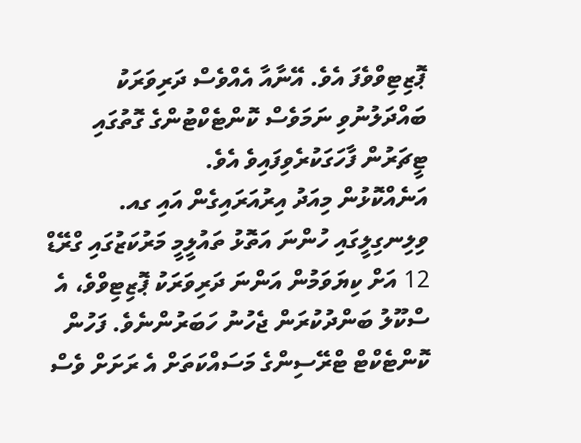ޕޮޒިޓިވްވެފަ އެވެ. އޭނާއާ އެއްވެސް ދަރިވަރަކު ބައްދަލުނުވި ނަމަވެސް ކޮންޓެކްޓުންގެ ގޮތުގައި ޓީޗަރުން ފާހަގަކުރެވިފައިވެ އެވެ.
އަނެއްކޮޅުން މިއަދު އިރުއަރައިގެން އައި ގއ. ވިލިނގިލީގައި ހުންނަ އަތޮޅު ތައުލީމީ މަރުކަޒުގައި ގްރޭޑް 12 އަށް ކިޔަވަމުން އަންނަ ދަރިވަރަކު ޕޮޒިޓިވްވެ، އެ ސްކޫލު ބަންދުކުރަން ޖެހުނު ހަބަރުންނެވެ. ފަހުން ކޮންޓެކްޓް ޓްރޭސިންގެ މަސައްކަތަށް އެ ރަށަށް ވެސް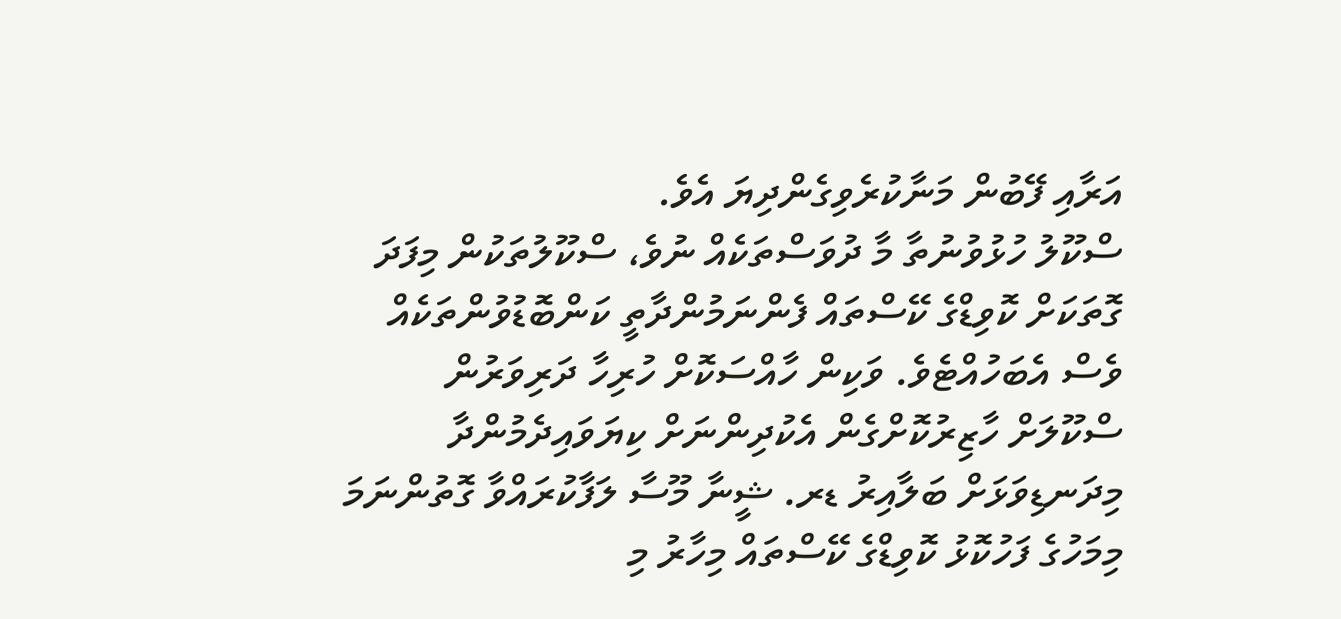އަރާއި ފޭބުން މަނާކުރެވިގެންދިޔަ އެވެ.
ސްކޫލު ހުޅުވުނުތާ މާ ދުވަސްތަކެއް ނުވެ، ސްކޫލުތަކުން މިފަދަ ގޮތަކަށް ކޮވިޑްގެ ކޭސްތައް ފެންނަމުންދާތީ ކަންބޮޑުވުންތަކެއް ވެސް އެބަހުއްޓެވެ. ވަކިން ހާއްސަކޮށް ހުރިހާ ދަރިވަރުން ސްކޫލަށް ހާޒިރުކޮށްގެން އެކުދިންނަށް ކިޔަވައިދެމުންދާ މިދަނޑިވަޅަށް ބަލާއިރު ޑރ. ޝީނާ މޫސާ ލަފާކުރައްވާ ގޮތުންނަމަ މިމަހުގެ ފަހުކޮޅު ކޮވިޑްގެ ކޭސްތައް މިހާރު މި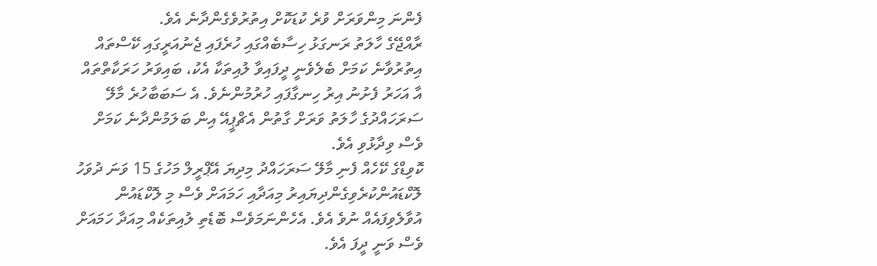ފެންނަ މިންވަރަށް ވުރެ ކުޑަކޮށް އިތުރުވެގެންދާނެ އެވެ.
ރާއްޖޭގެ ހާލަތު ރަނގަޅު ހިސާބެއްގައި ހުރެފައި ޖެނުއަރީގައި ކޭސްތައް އިތުރުވާނެ ކަމަށް ބެލެވެނީ ދީފައިވާ ލުއިތަކާ އެކު، ބައިވަރު ހަރަކާތްތައް އާ އަހަރު ފެށުނު އިރު ހިނގާފައި ހުރުމުންނެވެ. އެ ސަބަބާހުރެ މާލޭ ސަރަހައްދުގެ ހާލަތު ވަރަށް ގާތުން އެޗްޕީއޭ އިން ބަލަމުންދާނެ ކަމަށް ވެސް ވިދާޅުވި އެވެ.
ކޮވިޑްގެ ކޭހެއް ފެނި މާލޭ ސަރަހައްދު މިދިޔަ އޭޕްރީލް މަހުގެ 15 ވަނަ ދުވަހު ލޮކްޑައުންކުރެވިގެންދިޔައިރު މިއަދާއި ހަމައަށް ވެސް މި ލޮކްޑައުން އުވާލެވިފައެއް ނުވެ އެވެ. އެހެންނަމަވެސް ބޮޑެތި ލުއިތަކެއް މިއަދާ ހަމައަށް ވެސް ވަނީ ދީފަ އެވެ.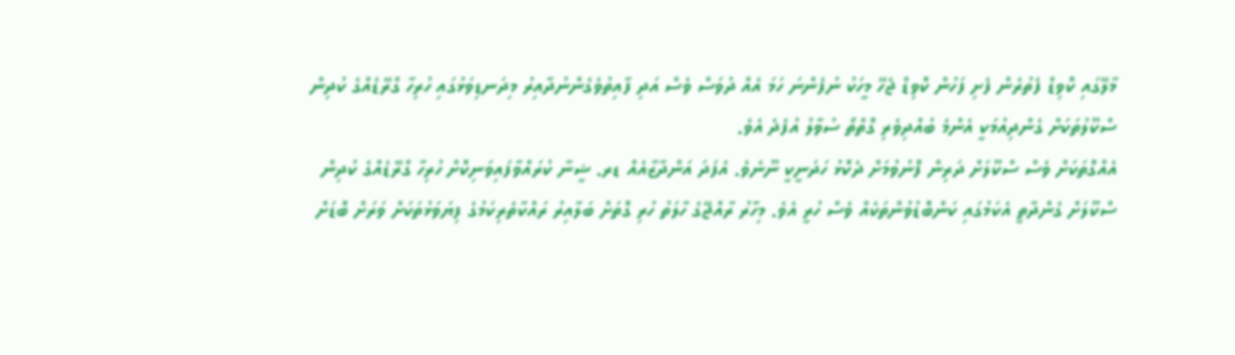މާލޭގައި ކޮވިޑް ފެތުރެން ފެށި ފަހުން ކޮވިޑް ޖެހޭ މީހަކު ނުފެންނަ ހަމަ އެއް ދުވަސް ވެސް އަދި ފާއިތުވެގެންނުދާއިރު މިދަނޑިވަޅުގައި ހުރިހާ ގްރޭޑެއްގެ ކުދިން ސްކޫލުތަކަށް ގެންދިއުމަކީ އެންމެ ބުއްދިވެރި ގޮތްތޯ ސުވާލު އުފެދެ އެވެ.
އެއްގޮތަކަށް ވެސް ސްކޫލަށް ދަރިން ފޮނުވުމަށް ދެކޮޅު ހަދަނީކީ ނޫނެވެ. އެފަދަ އަންދާޒާއެއް ޑރ. ޝީނާ ކުރައްވާފައިވަނިކޮށް ހުރިހާ ގްރޭޑެއްގެ ކުދިން ސްކޫލަށް ގެންދާތީ އެކަމުގައި ކަންބޮޑުވުންތަކެއް ވެސް ހުރީ އެވެ. މިހާރު ރާއްޖޭގެ ހާލަތު ހުރި ގޮތަށް ބަލާއިރު ރައްކާތެރިކަމުގެ ފިޔަވަޅުތަކަށް ވަރަށް ބޮޑަށް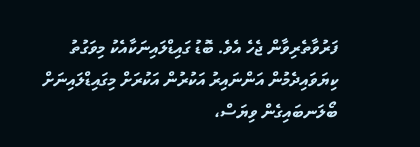ފަރުވާތެރިވާން ޖެހެ އެވެ. ބޮޑު ގައިޑްލައިނަކާއެކު މިވަގުތު ކިޔަވައިދެމުން އަންނައިރު އަކުރުން އަކުރަށް މިގައިޑްލައިނަށް ބޯލަނބައިގެން ވިޔަސް،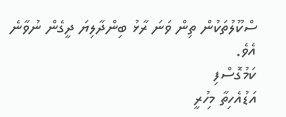ސްކޫލުތަކުން ތިން ވަނަ ރާޅު ބިންދާލިޔަ ދީގެން ނުވާނެ އެވެ.
ކަމުގޮސްފި
އަޑުއެހިތާ މިހުރީ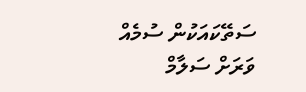ސަތޭކައަކުން ސުމެއް
ވަރަށް ސަލާމް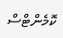ކޮމެންޓްސް